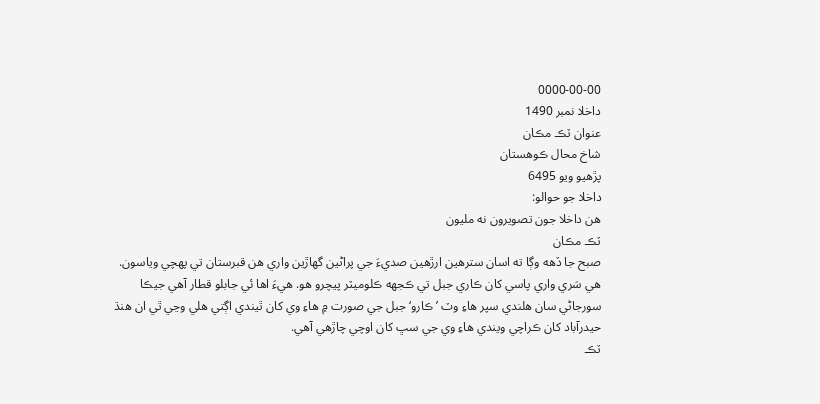0000-00-00
داخلا نمبر 1490
عنوان ٽڪ مڪان
شاخ محال ڪوهستان
پڙهيو ويو 6495
داخلا جو حوالو:
هن داخلا جون تصويرون نه مليون
ٽڪ مڪان
صبح جا ڏهه وڳا ته اسان سترهين ارڙهين صديءَ جي پراڻين گهاڙين واري هن قبرستان تي پهچي وياسون. هي سَري واري پاسي کان ڪاري جبل تي ڪجهه ڪلوميٽر پيچرو هو. هيءَ اها ئي جابلو قطار آهي جيڪا سورجاڻي سان هلندي سپر هاءِ وٽ ’ڪارو‘ جبل جي صورت ۾ هاءِ وي کان ٿيندي اڳتي هلي وڃي ٿي ان هنڌ حيدرآباد کان ڪراچي ويندي هاءِ وي جي سڀ کان اوچي چاڙهي آهي.
ٽڪ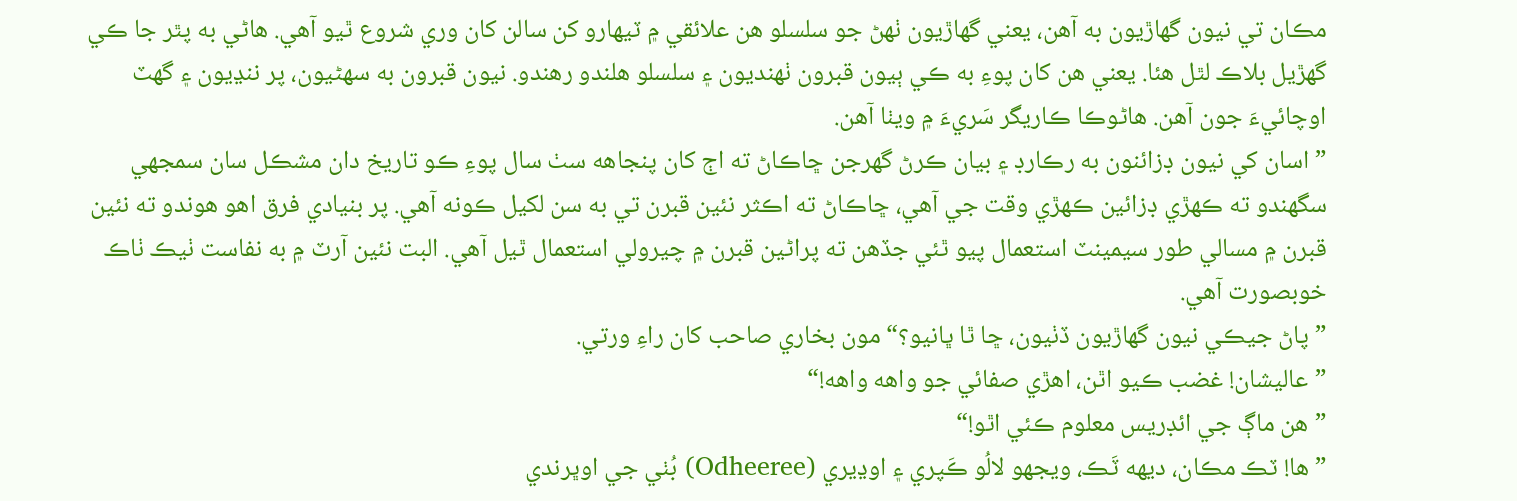مڪان تي نيون گهاڙيون به آهن، يعني گهاڙيون ٺهڻ جو سلسلو هن علائقي ۾ ٽيهارو کن سالن کان وري شروع ٿيو آهي. هاڻي به پٿر جا ڪي گهڙيل بلاڪ لٿل هئا. يعني هن کان پوءِ به ڪي ٻيون قبرون ٺهنديون ۽ سلسلو هلندو رهندو. نيون قبرون به سهڻيون، پر ننڍيون ۽ گهٽ اوچائيءَ جون آهن. هاڻوڪا ڪاريگر سَريءَ ۾ ويٺا آهن.
”اسان کي نيون ڊزائنون به رڪارڊ ۽ بيان ڪرڻ گهرجن ڇاڪاڻ ته اڄ کان پنجاهه سٺ سال پوءِ ڪو تاريخ دان مشڪل سان سمجهي سگهندو ته ڪهڙي ڊزائين ڪهڙي وقت جي آهي، ڇاڪاڻ ته اڪثر نئين قبرن تي به سن لکيل ڪونه آهي. پر بنيادي فرق اهو هوندو ته نئين قبرن ۾ مسالي طور سيمينٽ استعمال پيو ٿئي جڏهن ته پراڻين قبرن ۾ چيرولي استعمال ٿيل آهي. البت نئين آرٽ ۾ به نفاست ٺيڪ ٺاڪ خوبصورت آهي.
”پاڻ جيڪي نيون گهاڙيون ڏٺيون، ڇا ٿا ڀانيو؟“ مون بخاري صاحب کان راءِ ورتي.
”عاليشان! غضب ڪيو اٿن، اهڙي صفائي جو واهه واهه!“
”هن ماڳ جي ائڊريس معلوم ڪئي اٿو!“
”ها! ٽڪ مڪان، ديهه ٽَڪ، ويجهو لالُو ڪَپري ۽ اوڍيري (Odheeree) بُٺي جي اوڀرندي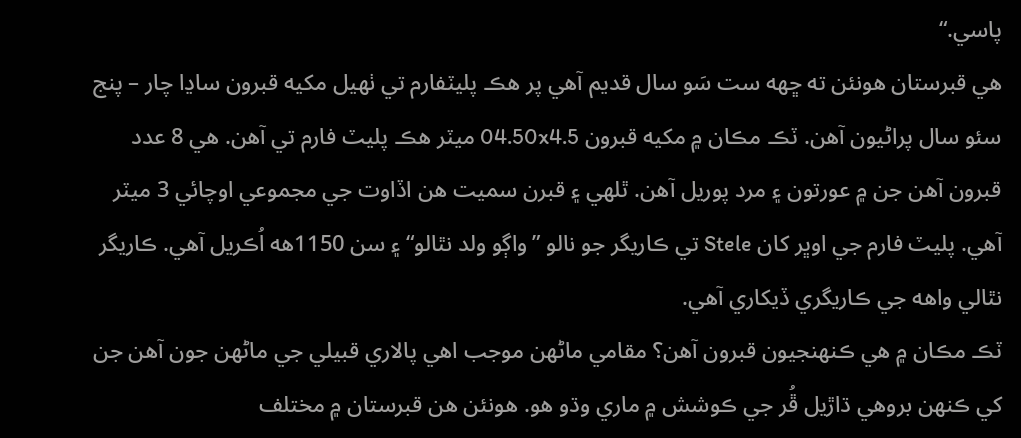پاسي.“
هي قبرستان هونئن ته ڇهه ست سَو سال قديم آهي پر هڪ پليٽفارم تي ٺهيل مکيه قبرون ساڍا چار – پنج سئو سال پراڻيون آهن. ٽڪ مڪان ۾ مکيه قبرون 04.50x4.5 ميٽر هڪ پليٽ فارم تي آهن. هي 8 عدد قبرون آهن جن ۾ عورتون ۽ مرد پوريل آهن. ٿلهي ۽ قبرن سميت هن اڏاوت جي مجموعي اوچائي 3 ميٽر آهي. پليٽ فارم جي اوڀر کان Stele تي ڪاريگر جو نالو ”واڳو ولد نٿالو“ ۽ سن 1150هه اُڪريل آهي. ڪاريگر نٿالي واهه جي ڪاريگري ڏيکاري آهي.
ٽڪ مڪان ۾ هي ڪنهنجيون قبرون آهن؟ مقامي ماڻهن موجب اهي پالاري قبيلي جي ماڻهن جون آهن جن کي ڪنهن بروهي ڌاڙيل ڦُر جي ڪوشش ۾ ماري وڌو هو. هونئن هن قبرستان ۾ مختلف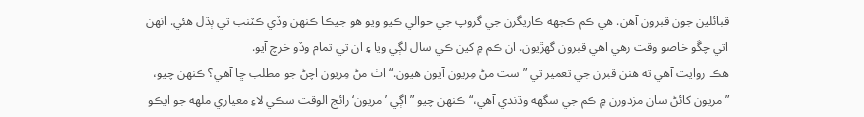قبائلين جون قبرون آهن. هي ڪم ڪجهه ڪاريگرن جي گروپ جي حوالي ڪيو ويو هو جيڪا ڪنهن وڏي ڪٽنب تي ٻڌل هئي. انهن اتي چڱو خاصو وقت رهي اهي قبرون گهڙيون. ان ڪم ۾ کين ڪي سال لڳي ويا ۽ ان تي تمام وڏو خرچ آيو.
هڪ روايت آهي ته هنن قبرن جي تعمير تي ”ست مڻ مِريون آيون هيون.“ اٺ مڻ مِريون اچڻ جو مطلب ڇا آهي؟ ڪنهن چيو، ”مريون کائڻ سان مزدورن ۾ ڪم جي سگهه وڌندي آهي،“ ڪنهن چيو ”اڳي ’مريون‘ رائج الوقت سڪي لاءِ معياري ملهه جو ايڪو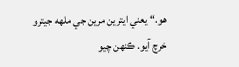هو.“ يعني ايترين مرين جي ملهه جيترو خرچ آيو. ڪنهن چيو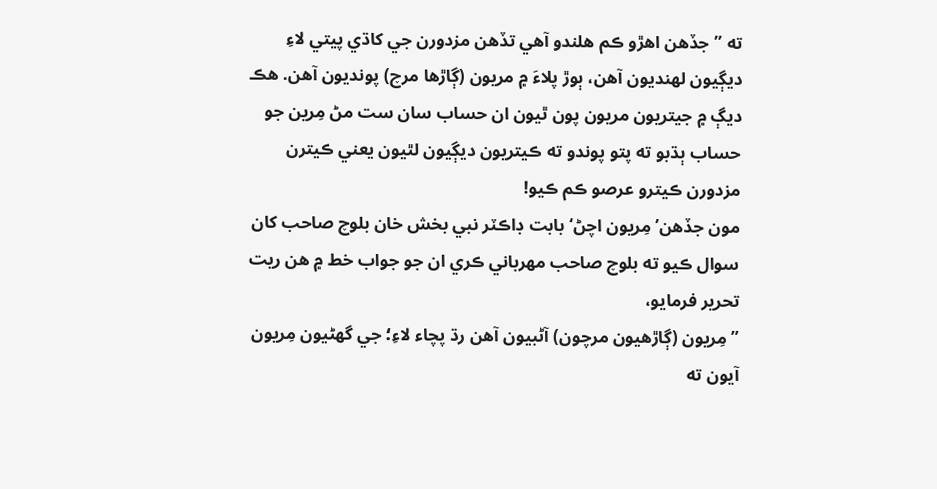ته ”جڏهن اهڙو ڪم هلندو آهي تڏهن مزدورن جي کاڌي پيتي لاءِ ديڳيون لهنديون آهن، ٻوڙ پلاءَ ۾ مريون (ڳاڙها مرچ) پونديون آهن. هڪ ديڳ ۾ جيتريون مريون پون ٿيون ان حساب سان ست مڻ مِرين جو حساب ٻڌبو ته پتو پوندو ته ڪيتريون ديڳيون لٿيون يعني ڪيترن مزدورن ڪيترو عرصو ڪم ڪيو!
مون جڏهن’مِريون اچڻ‘ بابت ڊاڪٽر نبي بخش خان بلوچ صاحب کان سوال ڪيو ته بلوچ صاحب مهرباني ڪري ان جو جواب خط ۾ هن ريت تحرير فرمايو،
”مِريون (ڳاڙهيون مرچون) آڻبيون آهن رڌ پچاء لاءِ؛ جي گهڻيون مِريون آيون ته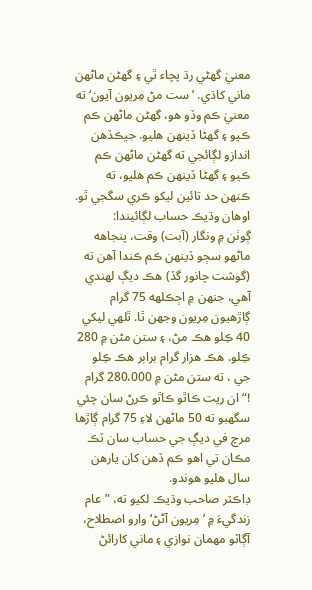معنيٰ گهڻي رڌ پچاء ٿي ۽ گهڻن ماڻهن ماني کاڌي. ’ست مڻ مِريون آيون‘ ته معنيٰ ڪم وڏو هو، گهڻن ماڻهن ڪم ڪيو ۽ گهڻا ڏينهن هليو. جيڪڏهن اندازو لڳائجي ته گهڻن ماڻهن ڪم ڪيو ۽ گهڻا ڏينهن ڪم هليو، ته ڪنهن حد تائين ليکو ڪري سگجي ٿو. اوهان وڌيڪ حساب لڳائيندا:
ڳوٺن ۾ ونگار (آبت) وقت، پنجاهه ماڻهو سڄو ڏينهن ڪم ڪندا آهن ته (گوشت چانور گڏ) هڪ ديڳ لهندي آهي، جنهن ۾ اڄڪلهه 75 گرام ڳاڙهيون مِريون وجهن ٿا. ٿلهي ليکي 40 ڪِلو هڪ مڻ، ۽ ستن مڻن ۾ 280 ڪِلو. هڪ هزار گرام برابر هڪ ڪِلو جي ، ته ستن مڻن ۾ 280،000 گرام !“ ان ريت ڪاٿو ڪاٿو ڪرڻ سان چئي سگهبو ته 50 ماڻهن لاءِ 75 گرام ڳاڙها مرچ في ديڳ جي حساب سان ٽڪ مڪان تي اهو ڪم ڏهن کان يارهن سال هليو هوندو.
ڊاڪٽر صاحب وڌيڪ لکيو ته، ”عام زندگيءَ ۾ ’مِريون آڻڻ‘ وارو اصطلاح، آڳاٽو مهمان نوازي ۽ ماني کارائڻ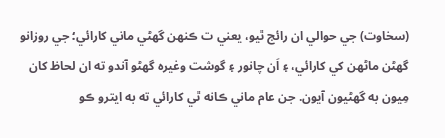(سخاوت) جي حوالي ان رائج ٿيو، يعني ت ڪنهن گهڻي ماني کارائي؛ جي روزانو گهڻن ماڻهن کي کارائي، ۽ اَن چانور ۽ گوشت وغيره گهڻو آندو ته ان لحاظ کان مِيون به گهڻيون آيون. جن عام ماني ڪانه ٿي کارائي ته به ايترو ڪو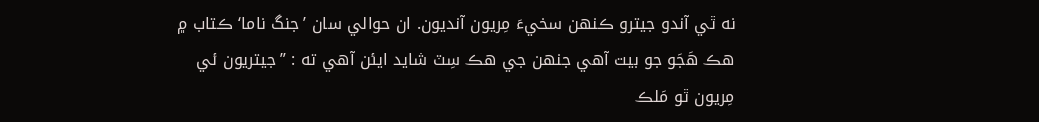نه ٿي آندو جيترو ڪنهن سخيءَ مِريون آنديون. ان حوالي سان ’جنگ ناما‘ ڪتاب ۾ هڪ هَجَو جو بيت آهي جنهن جي هڪ سِٽ شايد ايئن آهي ته : ”جيتريون ئي مِريون ٿو مَلڪ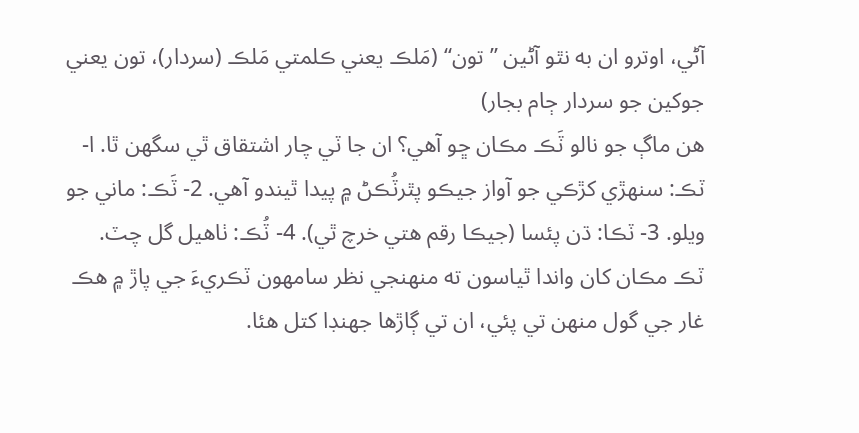آڻي، اوترو ان به نٿو آڻين ”تون“ (مَلڪ يعني ڪلمتي مَلڪ (سردار)، تون يعني جوکين جو سردار ڄام بجار)
هن ماڳ جو نالو ٽَڪ مڪان ڇو آهي؟ ان جا ٽي چار اشتقاق ٿي سگهن ٿا. ا- ٽڪ: سنهڙي کڙڪي جو آواز جيڪو پٿرٽُڪڻ ۾ پيدا ٿيندو آهي. 2- ٽَڪ: ماني جو ويلو. 3- ٽڪا: ڌن پئسا (جيڪا رقم هتي خرچ ٿي). 4- ٽُڪ: ٺاهيل گل چٽ.
ٽڪ مڪان کان واندا ٿياسون ته منهنجي نظر سامهون ٽڪريءَ جي پاڙ ۾ هڪ غار جي گول منهن تي پئي، ان تي ڳاڙها جهنڊا کتل هئا.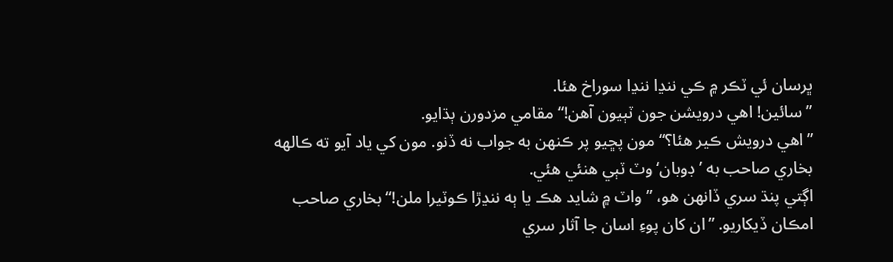ڀرسان ئي ٽڪر ۾ ڪي ننڍا ننڍا سوراخ هئا.
”سائين! اهي درويشن جون ٽٻيون آهن!“ مقامي مزدورن ٻڌايو.
”اهي درويش ڪير هئا؟“ مون پڇيو پر ڪنهن به جواب نه ڏنو. مون کي ياد آيو ته ڪالهه بخاري صاحب به ’ڊوبان‘ وٽ ٽٻي هنئي هئي.
اڳتي پنڌ سري ڏانهن هو، ”واٽ ۾ شايد هڪ يا ٻه ننڍڙا ڪوٽيرا ملن!“ بخاري صاحب امڪان ڏيکاريو. ”ان کان پوءِ اسان جا آثار سري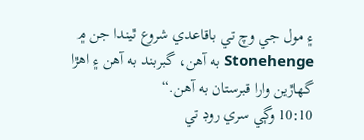۽ مول جي وچ تي باقاعدي شروع ٿيندا جن ۾ Stonehenge به آهن، گبربند به آهن ۽ اهڙا گهاڙين وارا قبرستان به آهن.“
10:10 وڳي سري روڊ تي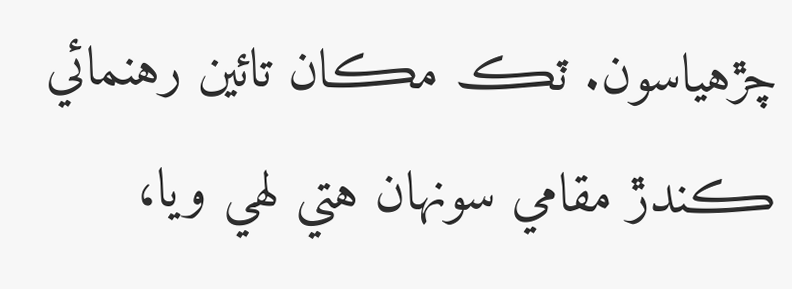چڙهياسون. ٽڪ مڪان تائين رهنمائي ڪندڙ مقامي سونهان هتي لهي ويا،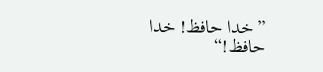”خدا حافظ! خدا حافظ!“